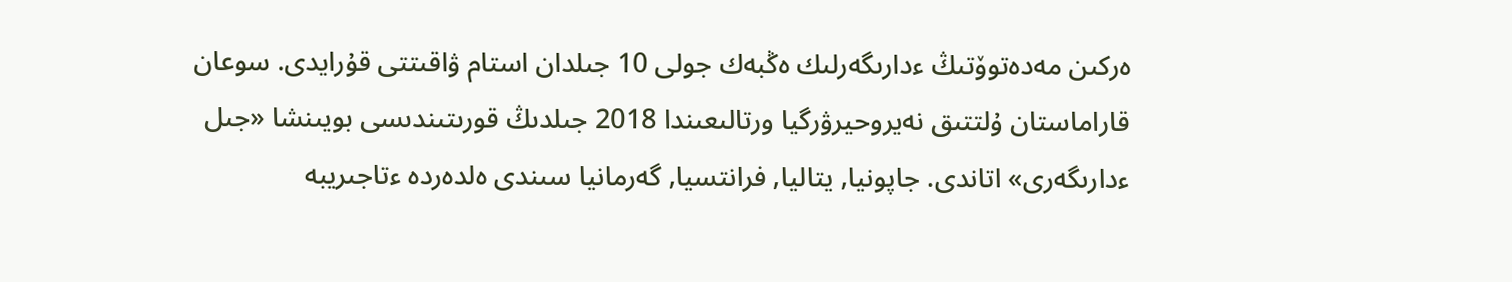ەركىن مەدەتوۆتىڭ ءدارىگەرلىك ەڭبەك جولى 10 جىلدان استام ۋاقىتتى قۇرايدى. سوعان قاراماستان ۇلتتىق نەيروحيرۋرگيا ورتالىعىندا 2018 جىلدىڭ قورىتىندىسى بويىنشا «جىل ءدارىگەرى» اتاندى. جاپونيا, يتاليا, فرانتسيا, گەرمانيا سىندى ەلدەردە ءتاجىريبە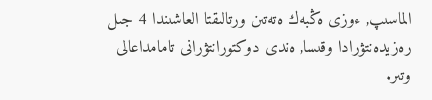الماسىپ, ءوزى ەڭبەك ەتەتىن ورتالىقتا العاشىندا 4 جىل رەزيدەنتۋرادا وقىسا, ەندى دوكتورانتۋرانى تامامداعالى وتىر.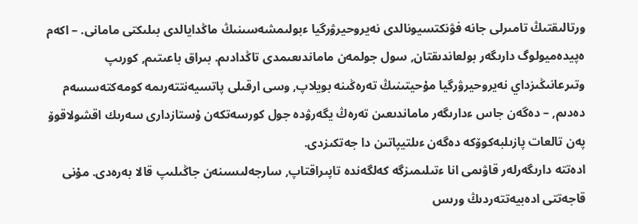ورتالىقتىڭ تامىرلى جانە فۋنكتسيونالدى نەيروحيرۋرگيا ءبولىمشەسىنىڭ ماڭدايالدى بىلىكتى مامانى. – اكەم ەپيدەميولوگ دارىگەر بولعاندىقتان, سول جولمەن ماماندىعىمدى تاڭدادىم. بىراق باعىتىم, كورىپ وتىرعانىڭىزداي نەيروحيرۋرگيا مۇحيتىنىڭ تەرەڭىنە بويلاپ, وسى ارقىلى پاتسيەنتتەرىمە كومەكتەسسەم دەدىم, – دەگەن جاس ءدارىگەر ماماندىعىن تەرەڭ يگەرۋدە جول كورسەتكەن ۇستازدارى سەرىك اقشولاقوۆ پەن تالعات پازىلبەكوۆكە دەگەن ءىلتيپاتىن دا جەتكىزدى.
ادەتتە دارىگەرلەر قاۋىمى انا ءتىلىمىزگە كەلگەندە تاپىراقتاپ, سارجەلىسىنەن جاڭىلىپ قالا بەرەدى. مۇنى قاجەتتى ادەبيەتتەردىڭ ورىس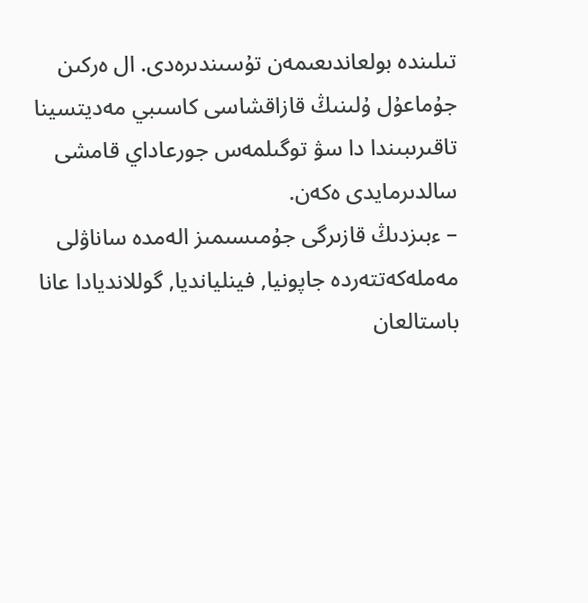تىلىندە بولعاندىعىمەن تۇسىندىرەدى. ال ەركىن جۇماعۇل ۇلىنىڭ قازاقشاسى كاسىبي مەديتسينا تاقىرىبىندا دا سۋ توگىلمەس جورعاداي قامشى سالدىرمايدى ەكەن.
– ءبىزدىڭ قازىرگى جۇمىسىمىز الەمدە ساناۋلى مەملەكەتتەردە جاپونيا, فينليانديا, گوللانديادا عانا باستالعان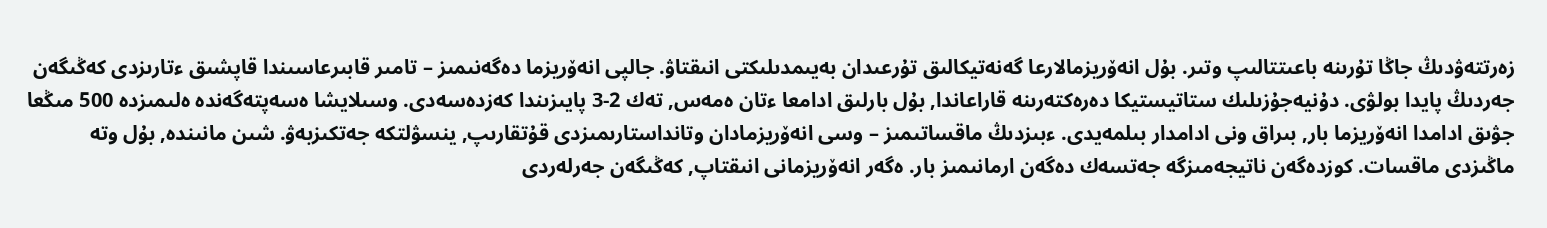زەرتتەۋدىڭ جاڭا تۇرىنە باعىتتالىپ وتىر. بۇل انەۆريزمالارعا گەنەتيكالىق تۇرعىدان بەيىمدىلىكتى انىقتاۋ. جالپى انەۆريزما دەگەنىمىز – تامىر قابىرعاسىندا قاپشىق ءتارىزدى كەڭىگەن جەردىڭ پايدا بولۋى. دۇنيەجۇزىلىك ستاتيستيكا دەرەكتەرىنە قاراعاندا, بۇل بارلىق ادامعا ءتان ەمەس, تەك 2-3 پايىزىندا كەزدەسەدى. وسىلايشا ەسەپتەگەندە ەلىمىزدە 500 مىڭعا جۋىق ادامدا انەۆريزما بار, بىراق ونى ادامدار بىلمەيدى. ءبىزدىڭ ماقساتىمىز – وسى انەۆريزمادان وتانداستارىمىزدى قۇتقارىپ, ينسۋلتكە جەتكىزبەۋ. شىن مانىندە, بۇل وتە ماڭىزدى ماقسات. كوزدەگەن ناتيجەمىزگە جەتسەك دەگەن ارمانىمىز بار. ەگەر انەۆريزمانى انىقتاپ, كەڭىگەن جەرلەردى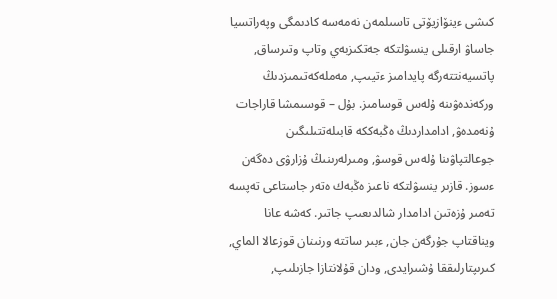كىشى ءينۆازيۆتى تاسىلمەن نەمەسە كادىمگى وپەراتسيا جاساۋ ارقىلى ينسۋلتكە جەتكىزبەي وتاپ وتىرساق, پاتسيەنتتەرگە پايدامىز ءتيىپ, مەملەكەتىمىزدىڭ وركەندەۋىنە ۇلەس قوسامىز. بۇل – قوسىمشا قاراجات ۇنەمدەۋ, ادامداردىڭ ەڭبەككە قابىلەتتىلىگىن جوعالتپاۋىنا ۇلەس قوسۋ, ومىرلەرىنىڭ ۇزارۋى دەگەن ءسوز. قازىر ينسۋلتكە ناعىز ەڭبەك ەتەر جاستاعى تەپسە تەمىر ۇزەتىن ادامدار شالدىعىپ جاتىر. كەشە عانا ويناقتاپ جۇرگەن جان, ءبىر ساتتە ورنىنان قوزعالا الماي, كىرىپتارلىققا ۇشىرايدى, ودان قۇلانتازا جازىلىپ,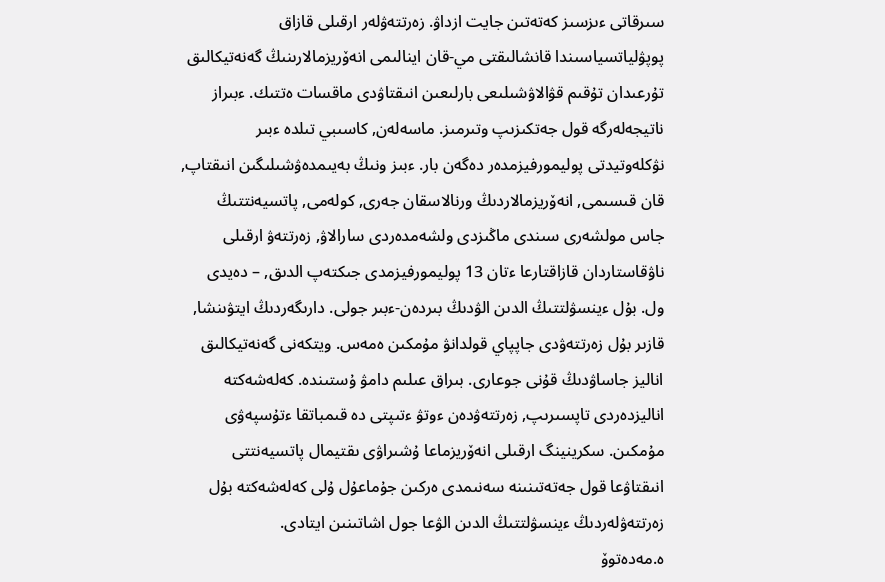سىرقاتى ءىزسىز كەتەتىن جايت ازداۋ. زەرتتەۋلەر ارقىلى قازاق پوپۋلياتسياسىندا قانشالىقتى مي-قان اينالىمى انەۆريزمالارىنىڭ گەنەتيكالىق تۇرعىدان تۇقىم قۋالاۋشىلىعى بارلىعىن انىقتاۋدى ماقسات ەتتىك. ءبىراز ناتيجەلەرگە قول جەتكىزىپ وتىرمىز. ماسەلەن, كاسىبي تىلدە ءبىر نۋكلەوتيدتى پوليمورفيزمدەر دەگەن بار. ءبىز ونىڭ بەيىمدەۋشىلىگىن انىقتاپ, قان قىسىمى, انەۆريزمالاردىڭ ورنالاسقان جەرى, كولەمى, پاتسيەنتتىڭ جاس مولشەرى سىندى ماڭىزدى ولشەمدەردى سارالاۋ, زەرتتەۋ ارقىلى ناۋقاستاردان قازاقتارعا ءتان 13 پوليمورفيزمدى جىكتەپ الدىق, – دەيدى ول. بۇل ءينسۋلتتىڭ الدىن الۋدىڭ بىردەن-ءبىر جولى. دارىگەردىڭ ايتۋىنشا, قازىر بۇل زەرتتەۋدى جاپپاي قولدانۋ مۇمكىن ەمەس. ويتكەنى گەنەتيكالىق اناليز جاساۋدىڭ قۇنى جوعارى. بىراق عىلىم دامۋ ۇستىندە. كەلەشەكتە اناليزدەردى تاپسىرىپ, زەرتتەۋدەن ءوتۋ ءتىپتى دە قىمباتقا ءتۇسپەۋى مۇمكىن. سكرينينگ ارقىلى انەۆريزماعا ۇشىراۋى ىقتيمال پاتسيەنتتى انىقتاۋعا قول جەتەتىنىنە سەنىمدى ەركىن جۇماعۇل ۇلى كەلەشەكتە بۇل زەرتتەۋلەردىڭ ءينسۋلتتىڭ الدىن الۋعا جول اشاتىنىن ايتادى.
ە.مەدەتوۆ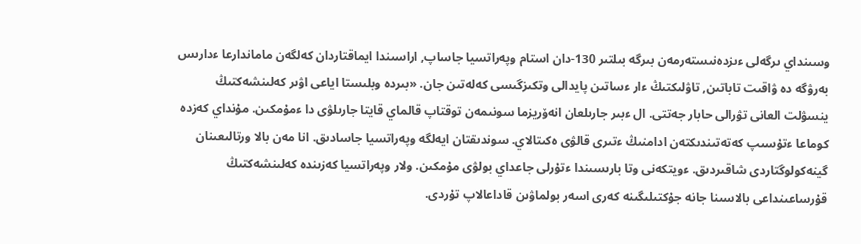وسىنداي ىرگەلى ءىزدەنىستەرمەن بىرگە بىلتىر 130-دان استام وپەراتسيا جاساپ, اراسىندا ايماقتاردان كەلگەن ماماندارعا ءدارىس بەرۋگە دە ۋاقىت تاباتىن, تاۋلىكتىڭ ءار ءساتىن پايدالى وتكىزگىسى كەلەتىن جان. «بىردە وبلىستا اياعى اۋىر كەلىنشەكتىڭ ينسۋلت العانى تۋرالى حابار جەتتى. ال ءبىر جارىلعان انەۆريزما سونىمەن توقتاپ قالماي قايتا جارىلۋى دا ءمۇمكىن. مۇنداي كەزدە كوماعا ءتۇسىپ كەتەتىندىكتەن ادامنىڭ ءتىرى قالۋى ەكىتالاي. سوندىقتان ايەلگە وپەراتسيا جاسادىق. انا مەن بالا ورتالىعىنان گينەكولوگتاردى شاقىردىق. ءويتكەنى وتا بارىسىندا ءتۇرلى جاعداي بولۋى مۇمكىن. ولار وپەراتسيا كەزىندە كەلىنشەكتىڭ قۇرساعىنداعى بالاسىنا جانە جۇكتىلىگىنە كەرى اسەر بولماۋىن قاداعالاپ تۇردى.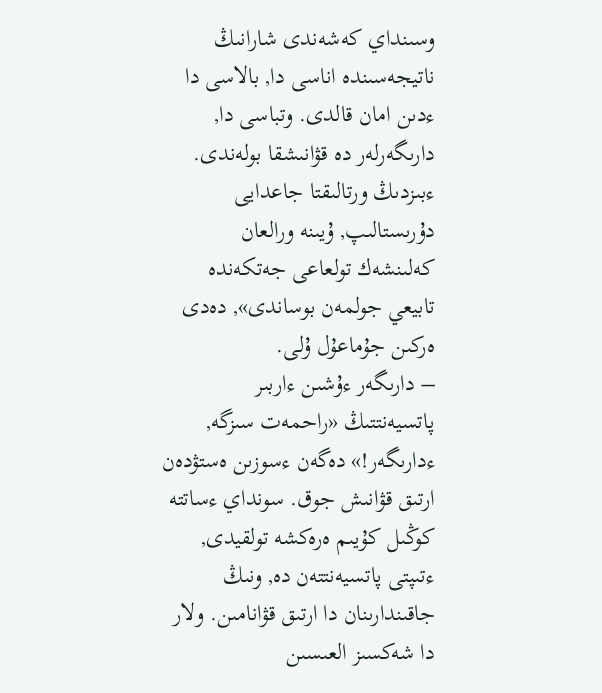وسىنداي كەشەندى شارانىڭ ناتيجەسىندە اناسى دا, بالاسى دا ءدىن امان قالدى. وتباسى دا, دارىگەرلەر دە قۋانىشقا بولەندى. ءبىزدىڭ ورتالىقتا جاعدايى دۇرىستالىپ, ۇيىنە ورالعان كەلىنشەك تولعاعى جەتكەندە تابيعي جولمەن بوساندى», دەدى ەركىن جۇماعۇل ۇلى.
– دارىگەر ءۇشىن ءاربىر پاتسيەنتتىڭ «راحمەت سىزگە, ءدارىگەر!» دەگەن ءسوزىن ەستۋدەن ارتىق قۋانىش جوق. سونداي ءساتتە كوڭىل كۇيىم ەرەكشە تولقيدى, ءتىپتى پاتسيەنتتەن دە, ونىڭ جاقىندارىنان دا ارتىق قۋانامىن. ولار دا شەكسىز العىسىن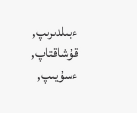ءبىلدىرىپ, قۇشاقتاپ, ءسۇيىپ,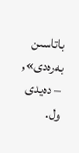باتاسىن بەرەدى», – دەيدى ول.